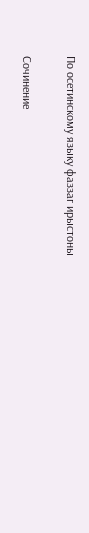По осетинскому языку фаззаг ирыстоны

Сочинение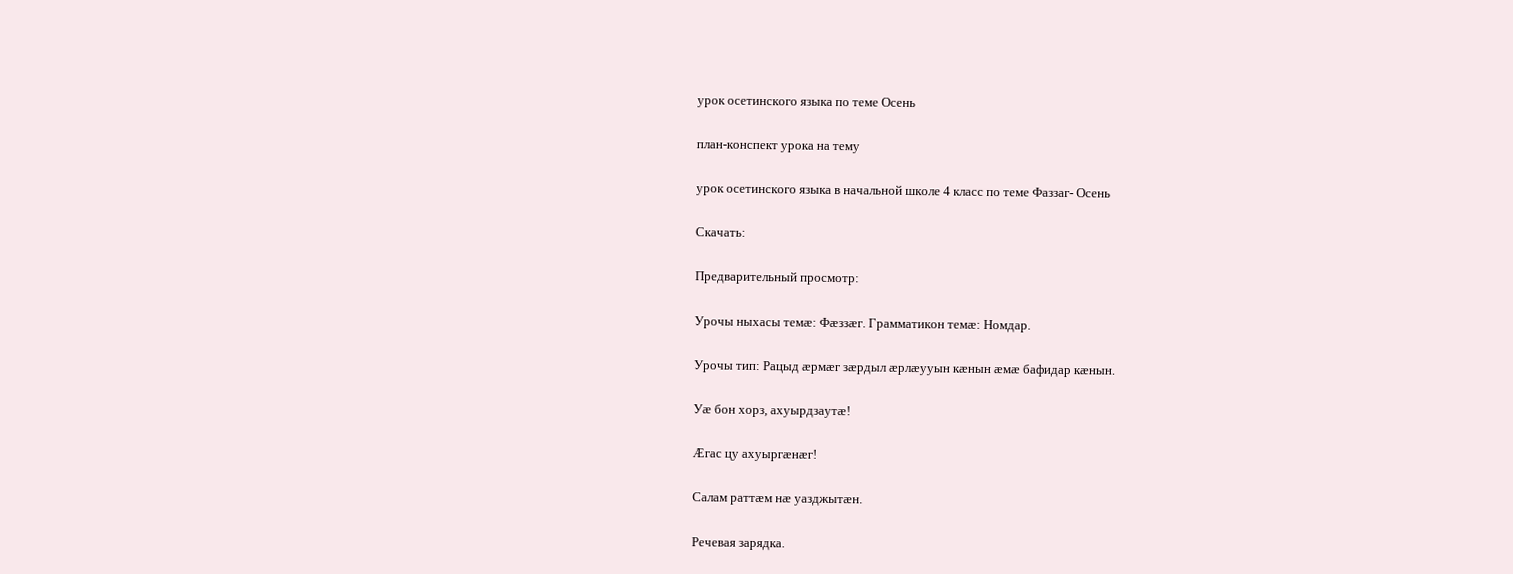урок осетинского языка по теме Осень

план-конспект урока на тему

урок осетинского языка в начальной школе 4 класс по теме Фаззаг- Осень

Скачать:

Предварительный просмотр:

Урочы ныхасы темæ: Фæззæг. Грамматикон темæ: Номдар.

Урочы тип: Рацыд æрмæг зæрдыл æрлæууын кæнын æмæ бафидар кæнын.

Уæ бон хорз, ахуырдзаутæ!

Æгас цу ахуыргæнæг!

Салам раттæм нæ уазджытæн.

Речевая зарядка.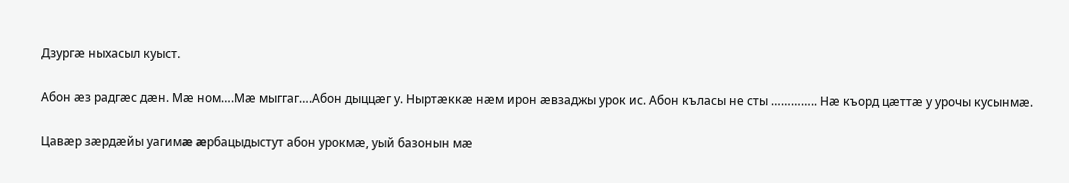Дзургæ ныхасыл куыст.

Абон æз радгæс дæн. Мæ ном….Мæ мыггаг….Абон дыццæг у. Ныртæккæ нæм ирон æвзаджы урок ис. Абон къласы не сты ………….. Нæ къорд цæттæ у урочы кусынмæ.

Цавæр зæрдæйы уагимæ æрбацыдыстут абон урокмæ, уый базонын мæ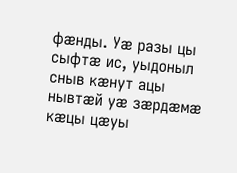фæнды. Уæ разы цы сыфтæ ис, уыдоныл сныв кæнут ацы нывтæй уæ зæрдæмæ кæцы цæуы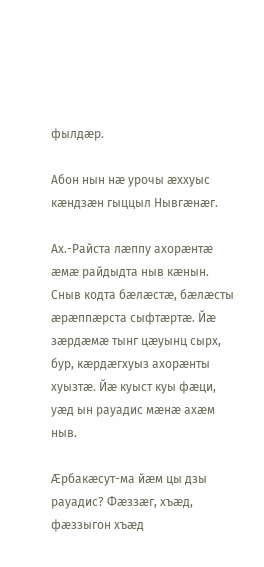фылдæр.

Абон нын нæ урочы æххуыс кæндзæн гыццыл Нывгæнæг.

Ах.-Райста лæппу ахорæнтæ æмæ райдыдта ныв кæнын. Сныв кодта бæлæстæ, бæлæсты æрæппæрста сыфтæртæ. Йæ зæрдæмæ тынг цæуынц сырх, бур, кæрдæгхуыз ахорæнты хуызтæ. Йæ куыст куы фæци, уæд ын рауадис мæнæ ахæм ныв.

Æрбакæсут-ма йæм цы дзы рауадис? Фæззæг, хъæд, фæззыгон хъæд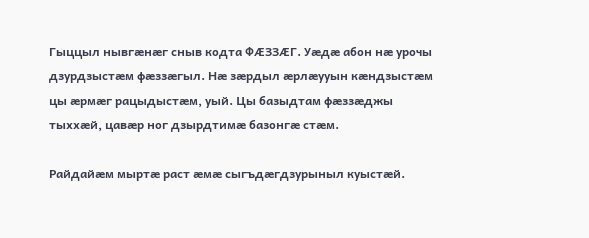Гыццыл нывгæнæг сныв кодта ФÆЗЗÆГ. Уæдæ абон нæ урочы дзурдзыстæм фæззæгыл. Нæ зæрдыл æрлæууын кæндзыстæм цы æрмæг рацыдыстæм, уый. Цы базыдтам фæззæджы тыххæй, цавæр ног дзырдтимæ базонгæ стæм.

Райдайæм мыртæ раст æмæ сыгъдæгдзурыныл куыстæй.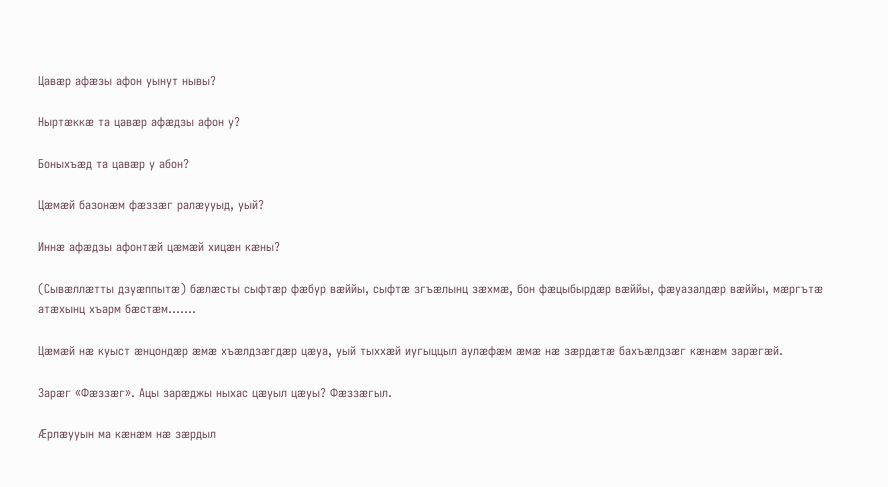Цавæр афæзы афон уынут нывы?

Ныртæккæ та цавæр афæдзы афон у?

Боныхъæд та цавæр у абон?

Цæмæй базонæм фæззæг ралæууыд, уый?

Иннæ афæдзы афонтæй цæмæй хицæн кæны?

(Сывæллæтты дзуæппытæ) бæлæсты сыфтæр фæбур вæййы, сыфтæ згъæлынц зæхмæ, бон фæцыбырдæр вæййы, фæуазалдæр вæййы, мæргътæ атæхынц хъарм бæстæм…….

Цæмæй нæ куыст æнцондæр æмæ хъæлдзæгдæр цæуа, уый тыххæй иугыццыл аулæфæм æмæ нæ зæрдæтæ бахъæлдзæг кæнæм зарæгæй.

Зарæг «Фæззæг». Ацы зарæджы ныхас цæуыл цæуы? Фæззæгыл.

Æрлæууын ма кæнæм нæ зæрдыл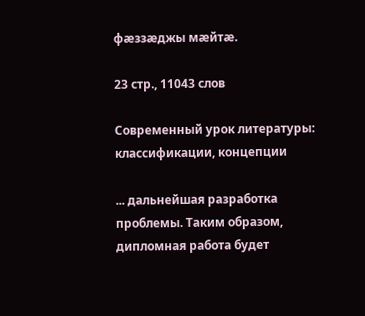фæззæджы мæйтæ.

23 стр., 11043 слов

Современный урок литературы: классификации, концепции

... дальнейшая разработка проблемы. Таким образом, дипломная работа будет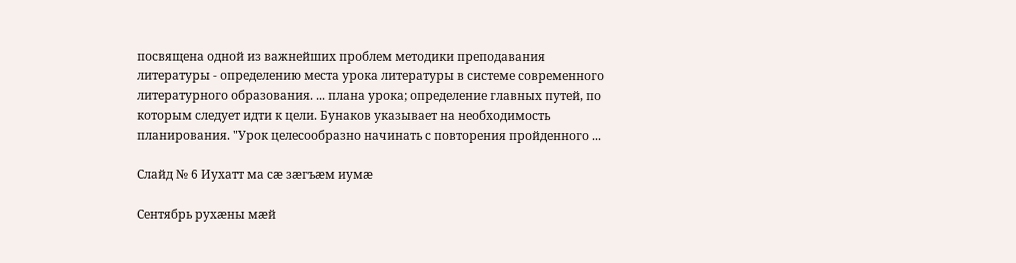посвящена одной из важнейших проблем методики преподавания литературы - определению места урока литературы в системе современного литературного образования. ... плана урока; определение главных путей, по которым следует идти к цели. Бунаков указывает на необходимость планирования. "Урок целесообразно начинать с повторения пройденного ...

Слайд № 6 Иухатт ма сæ зæгъæм иумæ

Сентябрь рухæны мæй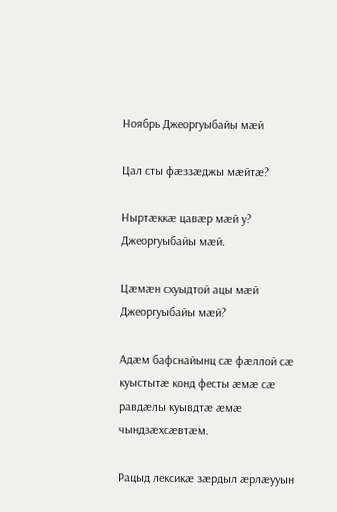Ноябрь Джеоргуыбайы мæй

Цал сты фæззæджы мæйтæ?

Ныртæккæ цавæр мæй у? Джеоргуыбайы мæй.

Цæмæн схуыдтой ацы мæй Джеоргуыбайы мæй?

Адæм бафснайынц сæ фæллой сæ куыстытæ конд фесты æмæ сæ равдæлы куывдтæ æмæ чындзæхсæвтæм.

Рацыд лексикæ зæрдыл æрлæууын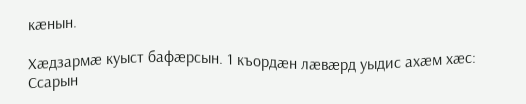кæнын.

Хæдзармæ куыст бафæрсын. 1 къордæн лæвæрд уыдис ахæм хæс: Ссарын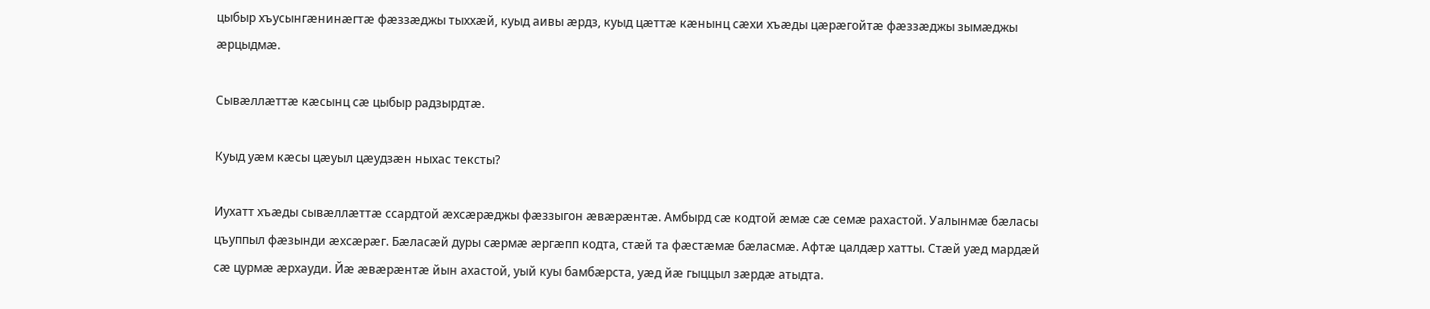цыбыр хъусынгæнинæгтæ фæззæджы тыххæй, куыд аивы æрдз, куыд цæттæ кæнынц сæхи хъæды цæрæгойтæ фæззæджы зымæджы æрцыдмæ.

Сывæллæттæ кæсынц сæ цыбыр радзырдтæ.

Куыд уæм кæсы цæуыл цæудзæн ныхас тексты?

Иухатт хъӕды сывӕллӕттӕ ссардтой ӕхсӕрӕджы фӕззыгон ӕвӕрӕнтӕ. Амбырд сӕ кодтой ӕмӕ сӕ семӕ рахастой. Уалынмӕ бӕласы цъуппыл фӕзынди ӕхсӕрӕг. Бӕласӕй дуры сӕрмӕ ӕргӕпп кодта, стӕй та фӕстӕмӕ бӕласмӕ. Афтӕ цалдӕр хатты. Стӕй уӕд мардӕй сӕ цурмӕ ӕрхауди. Йӕ ӕвӕрӕнтӕ йын ахастой, уый куы бамбӕрста, уӕд йӕ гыццыл зӕрдӕ атыдта.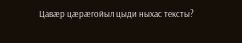Цавæр цæрæгойыл цыди ныхас тексты?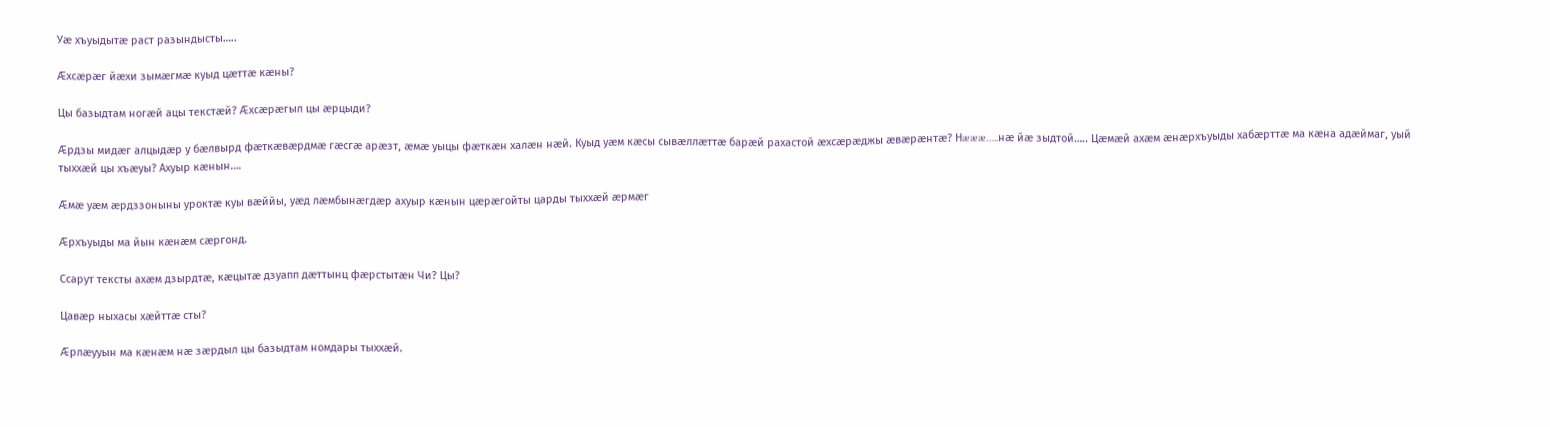Уæ хъуыдытæ раст разындысты…..

Æхсæрæг йæхи зымæгмæ куыд цæттæ кæны?

Цы базыдтам ногæй ацы текстæй? Æхсæрæгыл цы æрцыди?

Æрдзы мидæг алцыдæр у бæлвырд фæткæвæрдмæ гæсгæ арæзт, æмæ уыцы фæткæн халæн нæй. Куыд уæм кæсы сывæллæттæ барæй рахастой æхсæрæджы æвæрæнтæ? Нæææ…..нæ йæ зыдтой….. Цæмæй ахæм æнæрхъуыды хабæрттæ ма кæна адæймаг, уый тыххæй цы хъæуы? Ахуыр кæнын….

Æмæ уæм æрдззоныны уроктæ куы вæййы, уæд лæмбынæгдæр ахуыр кæнын цæрæгойты царды тыххæй æрмæг

Æрхъуыды ма йын кæнæм сæргонд.

Ссарут тексты ахæм дзырдтæ, кæцытæ дзуапп дæттынц фæрстытæн Чи? Цы?

Цавæр ныхасы хæйттæ сты?

Æрлæууын ма кæнæм нæ зæрдыл цы базыдтам номдары тыххæй.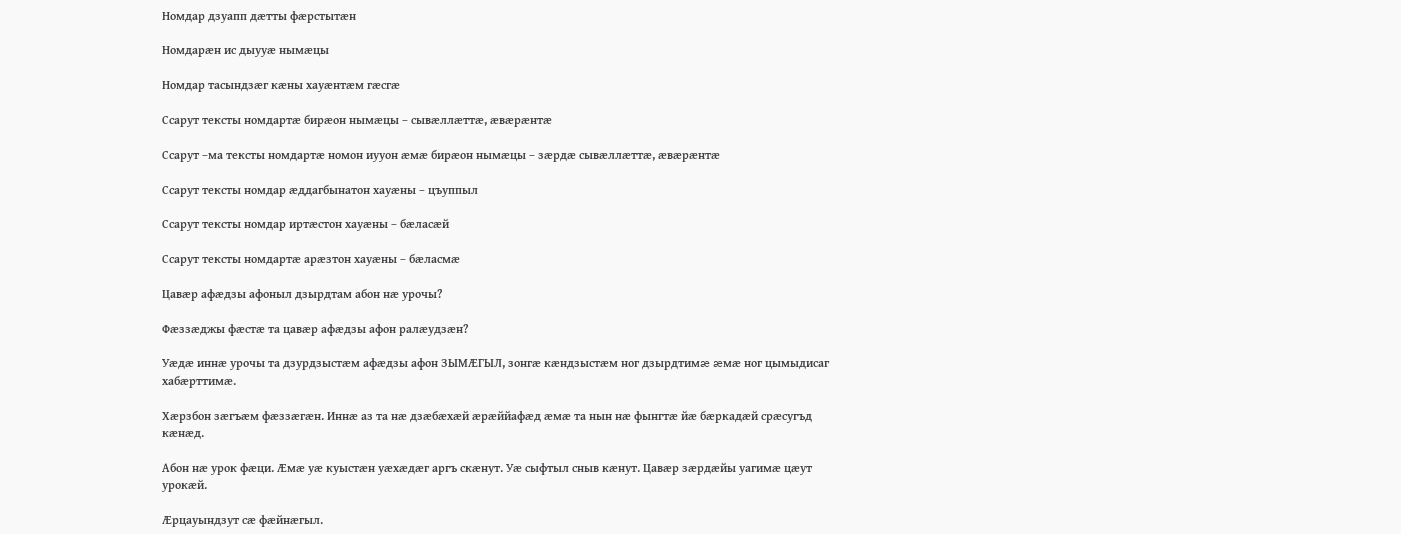Номдар дзуапп дæтты фæрстытæн

Номдарæн ис дыууæ нымæцы

Номдар тасындзæг кæны хауæнтæм гæсгæ

Ссарут тексты номдартæ бирæон нымæцы – сывæллæттæ, æвæрæнтæ

Ссарут –ма тексты номдартæ номон иууон æмæ бирæон нымæцы – зæрдæ сывæллæттæ, æвæрæнтæ

Ссарут тексты номдар æддагбынатон хауæны – цъуппыл

Ссарут тексты номдар иртæстон хауæны – бæласæй

Ссарут тексты номдартæ арæзтон хауæны – бæласмæ

Цавæр афæдзы афоныл дзырдтам абон нæ урочы?

Фæззæджы фæстæ та цавæр афæдзы афон ралæудзæн?

Уæдæ иннæ урочы та дзурдзыстæм афæдзы афон ЗЫМÆГЫЛ, зонгæ кæндзыстæм ног дзырдтимæ æмæ ног цымыдисаг хабæрттимæ.

Хæрзбон зæгъæм фæззæгæн. Иннæ аз та нæ дзæбæхæй æрæййафæд æмæ та нын нæ фынгтæ йæ бæркадæй срæсугъд кæнæд.

Абон нæ урок фæци. Æмæ уæ куыстæн уæхæдæг аргъ скæнут. Уæ сыфтыл сныв кæнут. Цавæр зæрдæйы уагимæ цæут урокæй.

Æрцауындзут сæ фæйнæгыл.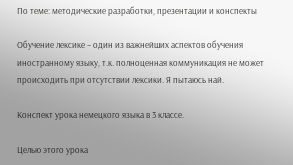По теме: методические разработки, презентации и конспекты

Обучение лексике – один из важнейших аспектов обучения иностранному языку, т.к. полноценная коммуникация не может происходить при отсутствии лексики. Я пытаюсь най.

Конспект урока немецкого языка в 3 классе.

Целью этого урока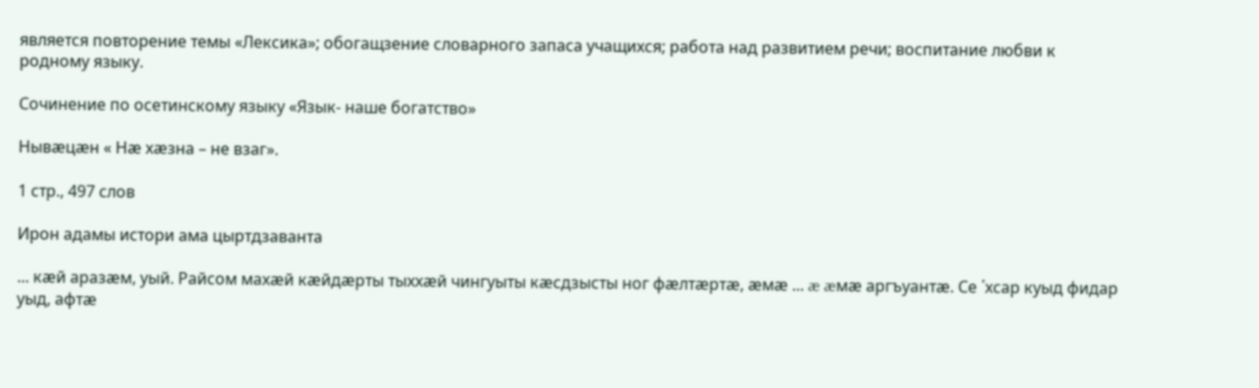является повторение темы «Лексика»; обогащзение словарного запаса учащихся; работа над развитием речи; воспитание любви к родному языку.

Сочинение по осетинскому языку «Язык- наше богатство»

Нывӕцӕн « Нӕ хӕзна – не взаг».

1 стр., 497 слов

Ирон адамы истори ама цыртдзаванта

... кæй аразæм, уый. Райсом махæй кæйдæрты тыххæй чингуыты кæсдзысты ног фæлтæртæ, æмæ ... æ æмæ аргъуантæ. Се ῾хсар куыд фидар уыд, афтæ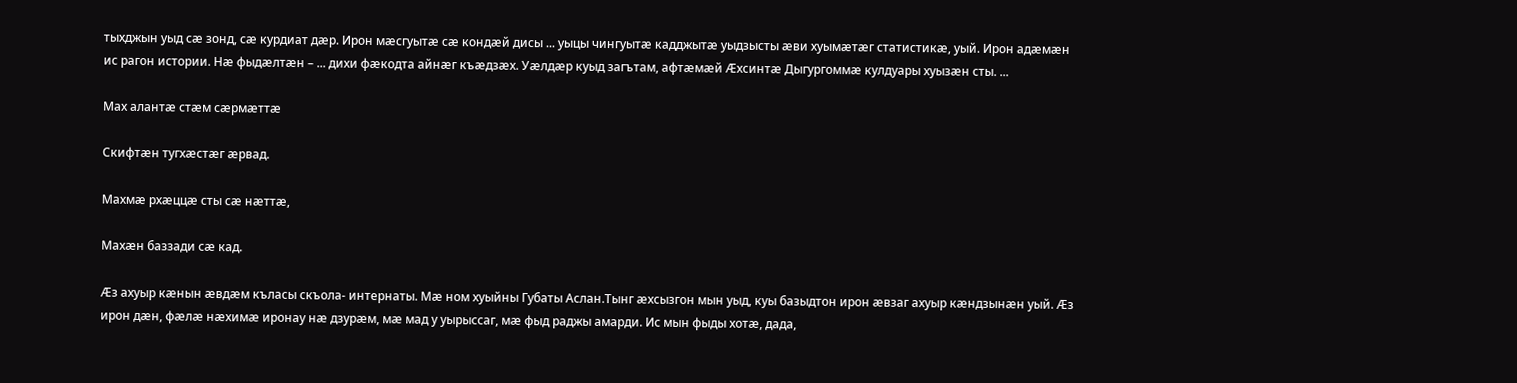тыхджын уыд сæ зонд, сæ курдиат дæр. Ирон мæсгуытæ сæ кондæй дисы ... уыцы чингуытæ кадджытæ уыдзысты æви хуымæтæг статистикæ, уый. Ирон адæмæн ис рагон истории. Нæ фыдæлтæн – ... дихи фæкодта айнæг къæдзæх. Уæлдæр куыд загътам, афтæмæй Æхсинтæ Дыгургоммæ кулдуары хуызæн сты. ...

Мах алантӕ стӕм сӕрмӕттӕ

Скифтӕн тугхӕстӕг ӕрвад.

Махмӕ рхӕццӕ сты сӕ нӕттӕ,

Махӕн баззади сӕ кад.

Ӕз ахуыр кӕнын ӕвдӕм къласы скъола- интернаты. Мӕ ном хуыйны Губаты Аслан.Тынг ӕхсызгон мын уыд, куы базыдтон ирон ӕвзаг ахуыр кӕндзынӕн уый. Ӕз ирон дӕн, фӕлӕ нӕхимӕ иронау нӕ дзурӕм, мӕ мад у уырыссаг, мӕ фыд раджы амарди. Ис мын фыды хотӕ, дада,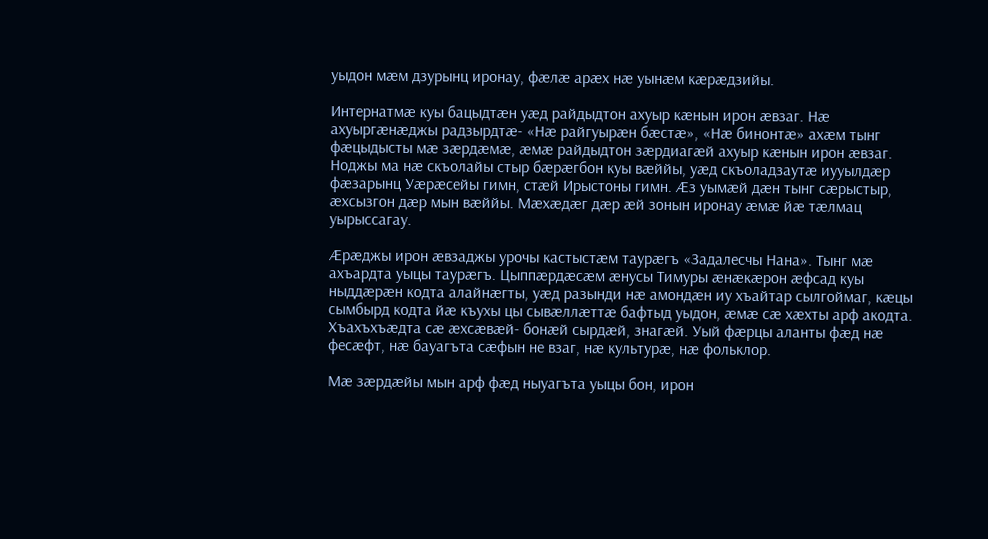уыдон мӕм дзурынц иронау, фӕлӕ арӕх нӕ уынӕм кӕрӕдзийы.

Интернатмӕ куы бацыдтӕн уӕд райдыдтон ахуыр кӕнын ирон ӕвзаг. Нӕ ахуыргӕнӕджы радзырдтӕ- «Нӕ райгуырӕн бӕстӕ», «Нӕ бинонтӕ» ахӕм тынг фӕцыдысты мӕ зӕрдӕмӕ, ӕмӕ райдыдтон зӕрдиагӕй ахуыр кӕнын ирон ӕвзаг. Ноджы ма нӕ скъолайы стыр бӕрӕгбон куы вӕййы, уӕд скъоладзаутӕ иууылдӕр фӕзарынц Уӕрӕсейы гимн, стӕй Ирыстоны гимн. Ӕз уымӕй дӕн тынг сӕрыстыр, ӕхсызгон дӕр мын вӕййы. Мӕхӕдӕг дӕр ӕй зонын иронау ӕмӕ йӕ тӕлмац уырыссагау.

Ӕрӕджы ирон ӕвзаджы урочы кастыстӕм таурӕгъ «Задалесчы Нана». Тынг мӕ ахъардта уыцы таурӕгъ. Цыппӕрдӕсӕм ӕнусы Тимуры ӕнӕкӕрон ӕфсад куы ныддӕрӕн кодта алайнӕгты, уӕд разынди нӕ амондӕн иу хъайтар сылгоймаг, кӕцы сымбырд кодта йӕ къухы цы сывӕллӕттӕ бафтыд уыдон, ӕмӕ сӕ хӕхты арф акодта. Хъахъхъӕдта сӕ ӕхсӕвӕй- бонӕй сырдӕй, знагӕй. Уый фӕрцы аланты фӕд нӕ фесӕфт, нӕ бауагъта сӕфын не взаг, нӕ культурӕ, нӕ фольклор.

Мӕ зӕрдӕйы мын арф фӕд ныуагъта уыцы бон, ирон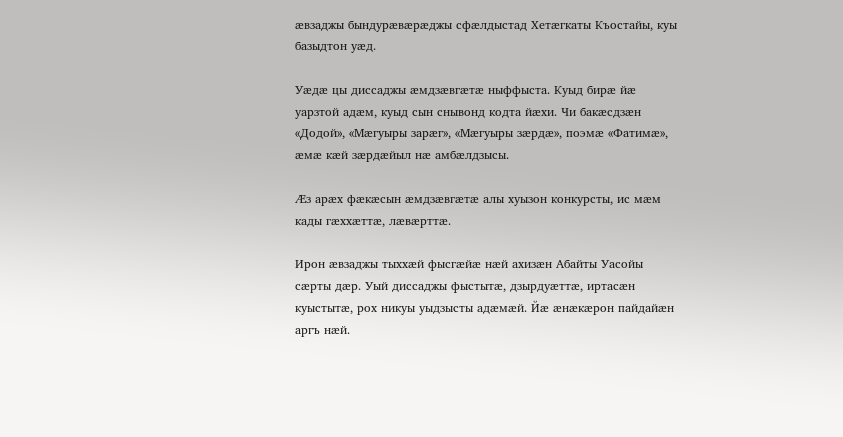ӕвзаджы бындурӕвӕрӕджы сфӕлдыстад Хетӕгкаты Къостайы, куы базыдтон уӕд.

Уӕдӕ цы диссаджы ӕмдзӕвгӕтӕ ныффыста. Куыд бирӕ йӕ уарзтой адӕм, куыд сын снывонд кодта йӕхи. Чи бакӕсдзӕн «Додой», «Мӕгуыры зарӕг», «Мӕгуыры зӕрдӕ», поэмӕ «Фатимӕ», ӕмӕ кӕй зӕрдӕйыл нӕ амбӕлдзысы.

Ӕз арӕх фӕкӕсын ӕмдзӕвгӕтӕ алы хуызон конкурсты, ис мӕм кады гӕххӕттӕ, лӕвӕрттӕ.

Ирон ӕвзаджы тыххӕй фысгӕйӕ нӕй ахизӕн Абайты Уасойы сӕрты дӕр. Уый диссаджы фыстытӕ, дзырдуӕттӕ, иртасӕн куыстытӕ, рох никуы уыдзысты адӕмӕй. Йӕ ӕнӕкӕрон пайдайӕн аргъ нӕй.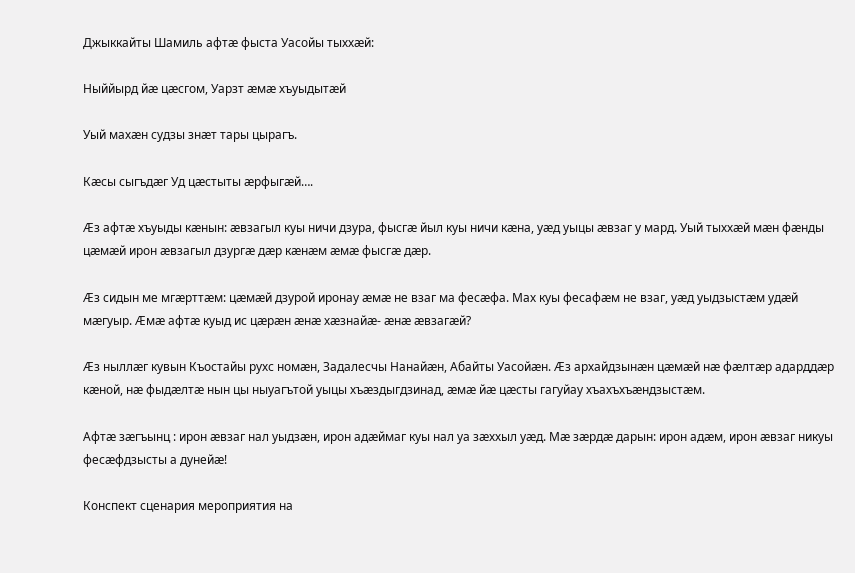Джыккайты Шамиль афтӕ фыста Уасойы тыххӕй:

Ныййырд йӕ цӕсгом, Уарзт ӕмӕ хъуыдытӕй

Уый махӕн судзы знӕт тары цырагъ.

Кӕсы сыгъдӕг Уд цӕстыты ӕрфыгӕй….

Ӕз афтӕ хъуыды кӕнын: ӕвзагыл куы ничи дзура, фысгӕ йыл куы ничи кӕна, уӕд уыцы ӕвзаг у мард. Уый тыххӕй мӕн фӕнды цӕмӕй ирон ӕвзагыл дзургӕ дӕр кӕнӕм ӕмӕ фысгӕ дӕр.

Ӕз сидын ме мгӕрттӕм: цӕмӕй дзурой иронау ӕмӕ не взаг ма фесӕфа. Мах куы фесафӕм не взаг, уӕд уыдзыстӕм удӕй мӕгуыр. Ӕмӕ афтӕ куыд ис цӕрӕн ӕнӕ хӕзнайӕ- ӕнӕ ӕвзагӕй?

Ӕз ныллӕг кувын Къостайы рухс номӕн, Задалесчы Нанайӕн, Абайты Уасойӕн. Ӕз архайдзынӕн цӕмӕй нӕ фӕлтӕр адарддӕр кӕной, нӕ фыдӕлтӕ нын цы ныуагътой уыцы хъӕздыгдзинад, ӕмӕ йӕ цӕсты гагуйау хъахъхъӕндзыстӕм.

Афтӕ зӕгъынц : ирон ӕвзаг нал уыдзӕн, ирон адӕймаг куы нал уа зӕххыл уӕд. Мӕ зӕрдӕ дарын: ирон адӕм, ирон ӕвзаг никуы фесӕфдзысты а дунейӕ!

Конспект сценария мероприятия на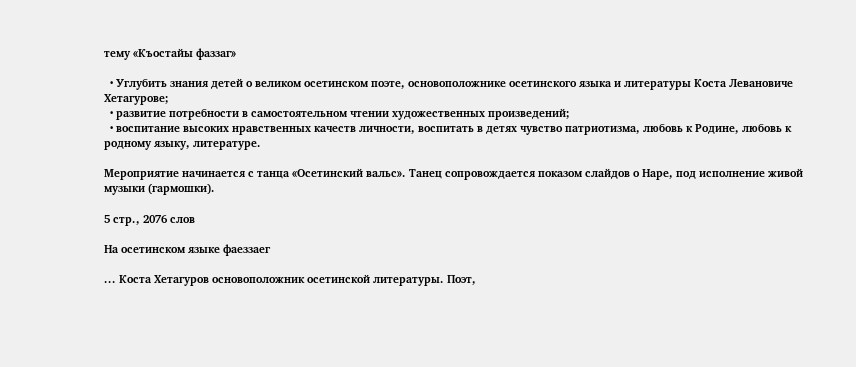тему «Къостайы фаззаг»

  • Углубить знания детей о великом осетинском поэте, основоположнике осетинского языка и литературы Коста Левановиче Хетагурове;
  • развитие потребности в самостоятельном чтении художественных произведений;
  • воспитание высоких нравственных качеств личности, воспитать в детях чувство патриотизма, любовь к Родине, любовь к родному языку, литературе.

Мероприятие начинается с танца «Осетинский вальс». Танец сопровождается показом слайдов о Наре, под исполнение живой музыки (гармошки).

5 стр., 2076 слов

На осетинском языке фаеззаег

... Коста Хетагуров основоположник осетинской литературы. Поэт,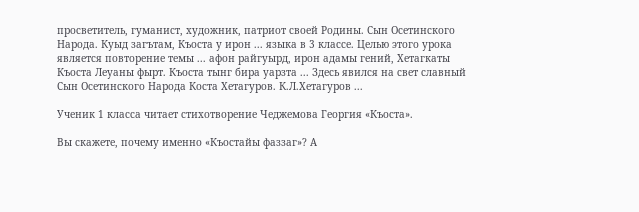просветитель, гуманист, художник, патриот своей Родины. Сын Осетинского Народа. Куыд загътам, Къоста у ирон ... языка в 3 классе. Целью этого урока является повторение темы ... афон райгуырд, ирон адамы гений, Хетагкаты Къоста Леуаны фырт. Къоста тынг бира уарзта ... Здесь явился на свет славный Сын Осетинского Народа Коста Хетагуров. К.Л.Хетагуров ...

Ученик 1 класса читает стихотворение Чеджемова Георгия «Къоста».

Вы скажете, почему именно «Къостайы фаззаг»? А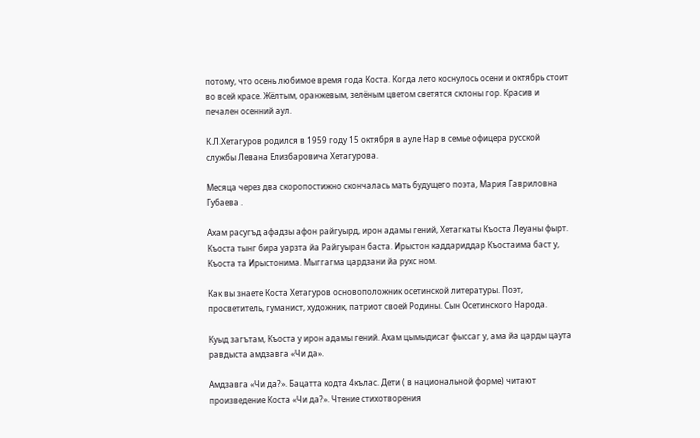потому, что осень любимое время года Коста. Когда лето коснулось осени и октябрь стоит во всей красе. Жёлтым, оранжевым, зелёным цветом светятся склоны гор. Красив и печален осенний аул.

К.Л.Хетагуров родился в 1959 году 15 октября в ауле Нар в семье офицера русской службы Левана Елизбаровича Хетагурова.

Месяца через два скоропостижно скончалась мать будущего поэта, Мария Гавриловна Губаева .

Ахам расугъд афадзы афон райгуырд, ирон адамы гений, Хетагкаты Къоста Леуаны фырт. Къоста тынг бира уарзта йа Райгуыран баста. Ирыстон каддариддар Къостаима баст у, Къоста та Ирыстонима. Мыггагма цардзани йа рухс ном.

Как вы знаете Коста Хетагуров основоположник осетинской литературы. Поэт, просветитель, гуманист, художник, патриот своей Родины. Сын Осетинского Народа.

Куыд загътам, Къоста у ирон адамы гений. Ахам цымыдисаг фыссаг у, ама йа царды цаута равдыста амдзавга «Чи да».

Амдзавга «Чи да?». Бацатта кодта 4кълас. Дети ( в национальной форме) читают произведение Коста «Чи да?». Чтение стихотворения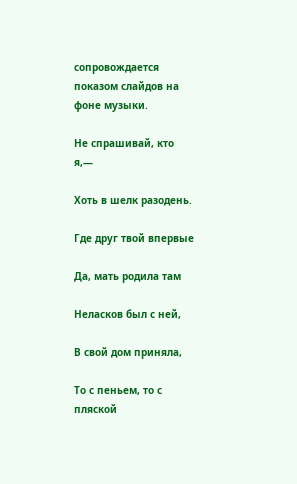сопровождается показом слайдов на фоне музыки.

Не спрашивай, кто я,—

Хоть в шелк разодень.

Где друг твой впервые

Да, мать родила там

Неласков был с ней,

В свой дом приняла,

То с пеньем, то с пляской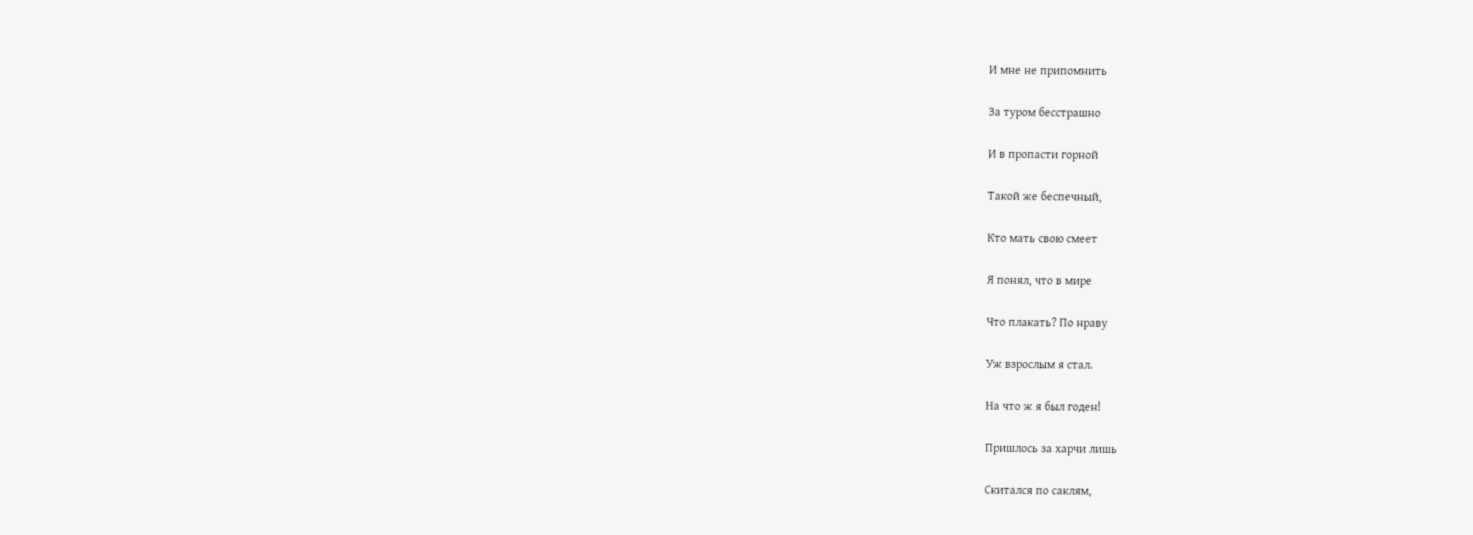И мне не припомнить

За туром бесстрашно

И в пропасти горной

Такой же беспечный,

Кто мать свою смеет

Я понял, что в мире

Что плакать? По нраву

Уж взрослым я стал.

На что ж я был годен!

Пришлось за харчи лишь

Скитался по саклям,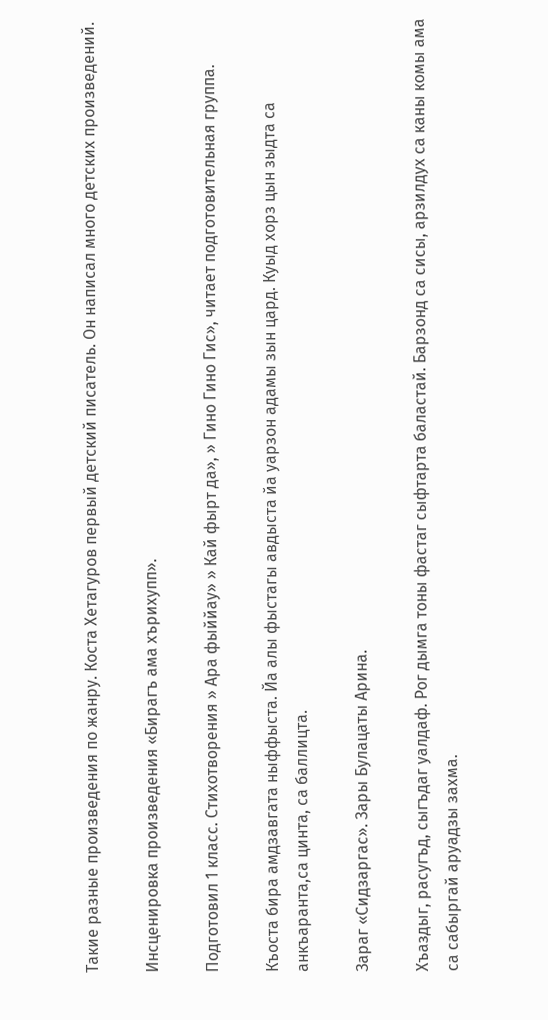Такие разные произведения по жанру. Коста Хетагуров первый детский писатель. Он написал много детских произведений.

Инсценировка произведения «Бирагъ ама хърихупп».

Подготовил 1 класс. Стихотворения » Ара фыййау» » Кай фырт да», » Гино Гино Гис», читает подготовительная группа.

Къоста бира амдзавгата ныффыста. Йа алы фыстагы авдыста йа уарзон адамы зын цард. Куыд хорз цын зыдта са анкъаранта,са цинта, са баллицта.

Зараг «Сидзаргас». Зары Булацаты Арина.

Хъаздыг, расугъд, сыгъдаг уалдаф. Рог дымга тоны фастаг сыфтарта баластай. Барзонд са сисы, арзилдух са каны комы ама са сабыргай аруадзы захма.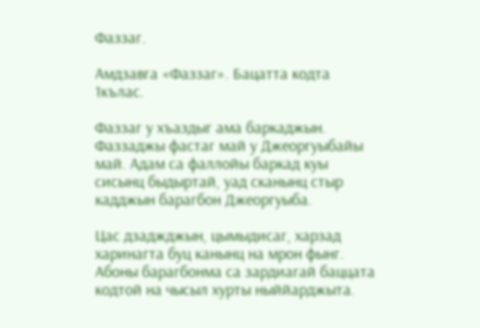Фаззаг.

Амдзавга «Фаззаг». Бацатта кодта 1кълас.

Фаззаг у хъаздыг ама баркаджын. Фаззаджы фастаг май у Джеоргуыбайы май. Адам са фаллойы баркад куы сисынц быдыртай, уад сканынц стыр кадджын барагбон Джеоргуыба.

Цас дзаджджын, цымыдисаг, харзад харинагта буц канынц на мрон фынг. Абоны барагбонма са зардиагай баццата кодтой на чысыл хурты ныййарджыта.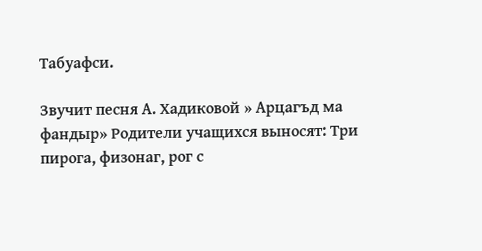Табуафси.

Звучит песня А. Хадиковой » Арцагъд ма фандыр» Родители учащихся выносят: Три пирога, физонаг, рог с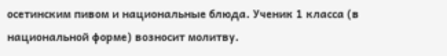осетинским пивом и национальные блюда. Ученик 1 класса (в национальной форме) возносит молитву.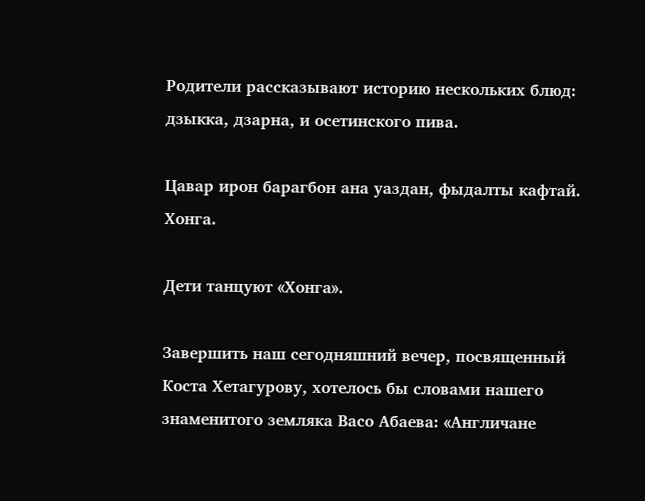Родители рассказывают историю нескольких блюд: дзыкка, дзарна, и осетинского пива.

Цавар ирон барагбон ана уаздан, фыдалты кафтай. Хонга.

Дети танцуют «Хонга».

Завершить наш сегодняшний вечер, посвященный Коста Хетагурову, хотелось бы словами нашего знаменитого земляка Васо Абаева: «Англичане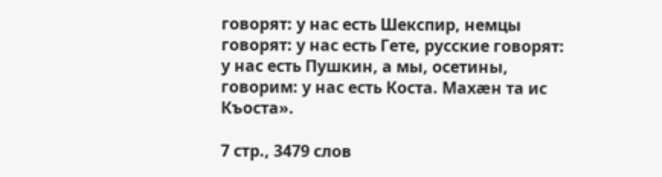говорят: у нас есть Шекспир, немцы говорят: у нас есть Гете, русские говорят: у нас есть Пушкин, а мы, осетины, говорим: у нас есть Коста. Махæн та ис Къоста».

7 стр., 3479 слов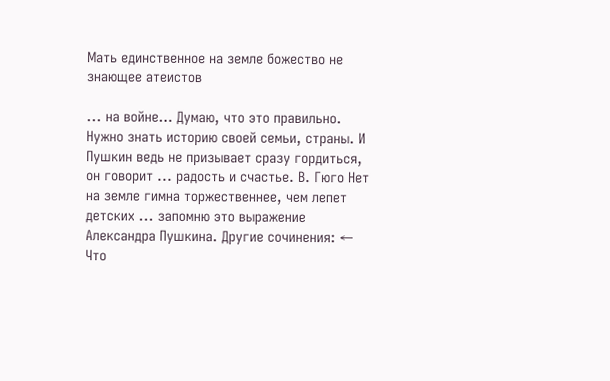Мать единственное на земле божество не знающее атеистов

... на войне… Думаю, что это правильно. Нужно знать историю своей семьи, страны. И Пушкин ведь не призывает сразу гордиться, он говорит ... радость и счастье. В. Гюго Нет на земле гимна торжественнее, чем лепет детских ... запомню это выражение Александра Пушкина. Другие сочинения: ← Что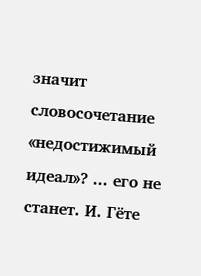значит словосочетание «недостижимый идеал»? ... его не станет. И. Гёте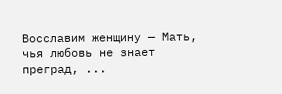Восславим женщину — Мать, чья любовь не знает преград, ...